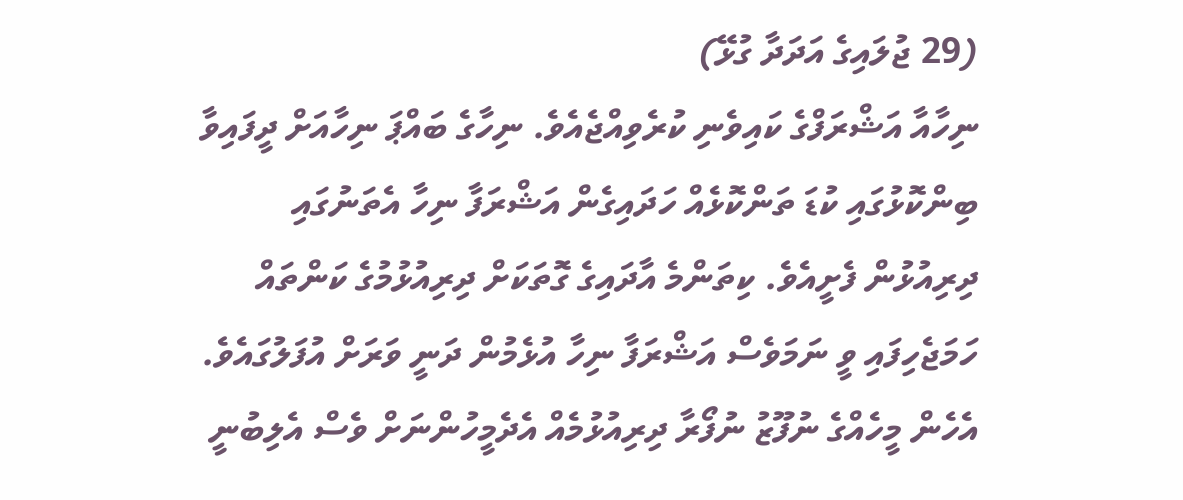(29 ޖުލައިގެ އަދަދާ ގުޅޭ)
ނިހާއާ އަޝްރަފްގެ ކައިވެނި ކުރެވިއްޖެއެވެ. ނިހާގެ ބައްޕަ ނިހާއަށް ދީފައިވާ ބިންކޮޅުގައި ކުޑަ ތަންކޮޅެއް ހަދައިގެން އަޝްރަފާ ނިހާ އެތަނުގައި ދިރިއުޅުން ފެށީއެވެ. ކިތަންމެ އާދައިގެ ގޮތަކަށް ދިރިއުޅުމުގެ ކަންތައް ހަމަޖެހިފައި ވީ ނަމަވެސް އަޝްރަފާ ނިހާ އުޅެމުން ދަނީ ވަރަށް އުފަލުގައެވެ. އެހެން މީހެއްގެ ނުފޫޒު ނުފޯރާ ދިރިއުޅުމެއް އެދެމީހުންނަށް ވެސް އެލިބުނީ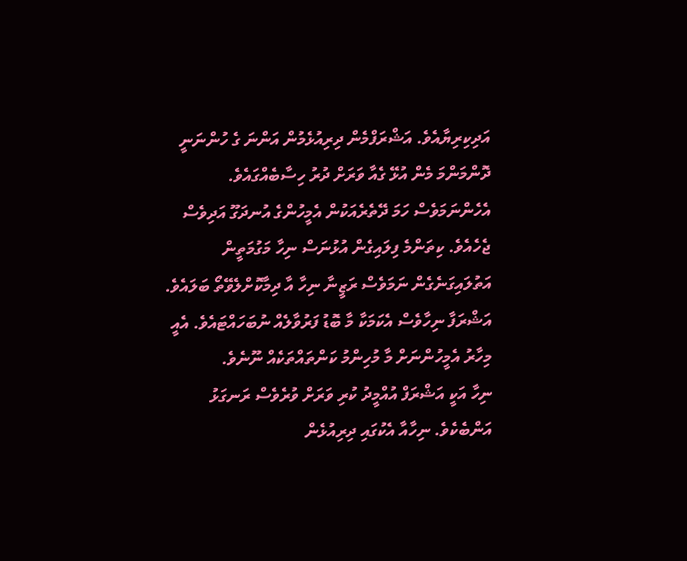އަދިކިރިޔާއެވެ. އަޝްރަފްމެން ދިރިއުޅެމުން އަންނަ ގެ ހުންނަނީ ދޮންމަންމަ މެން އުޅޭ ގެއާ ވަރަށް ދުރު ހިސާބެއްގައެވެ. އެހެންނަމަވެސް ހަމަ ދޭތެރެއަކުން އެމީހުންގެ އުނދަގޫ އަދިވެސް ޖެހެއެވެ. ކިތަންމެ ފިލައިގެން އުޅުނަސް ނިހާ މަގުމަތީން އަތުލައިގަނެގެން ނަމަވެސް ރަޒީނާ ނިހާ އާ ދިމާކޮށްލެވޭތޯ ބަލައެވެ. އަޝްރަފާ ނިހާވެސް އެކަމަކާ މާ ބޮޑު ފަރުވާލެއް ނުބަހައްޓައެވެ. އެއީ މިހާރު އެމީހުންނަށް މާ މުހިންމު ކަންތައްތަކެއް ނޫނެވެ.
ނިހާ އަކީ އަޝްރަފް އުއްމީދު ކުރި ވަރަށް ވުރެވެސް ރަނގަޅު އަންބެކެވެ. ނިހާއާ އެކުގައި ދިރިއުޅެން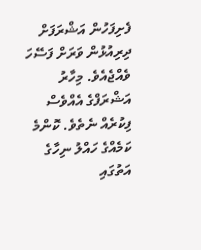ފެށިފަހުން އަޝްރަފަށް ދިރިއުޅުން ވަރަށް ފަސޭހަ ވެއްޖެއެވެ. މިހާރު އަޝްރަފްގެ އެއްވެސް ފިކުރެއް ނެތެވެ. ކޮންމެ ކަމެއްގެ ހައްލު ނިހާގެ އަތުގައި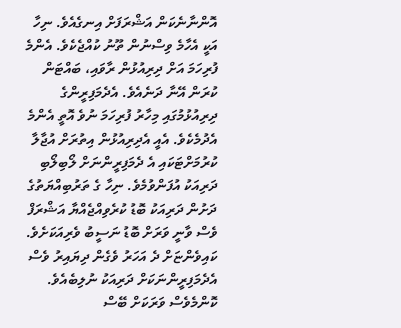އޮންނާނެކަން އަޝްރަފަށް އިނގެއެވެ. ނިހާ އަކީ އެހާމެ ވިސްނުން ތޫނު ކުއްޖެކެވެ. އެންމެ ފުރިހަމަ އަށް ދިރިއުޅުން ރާވައި، ބައްޓަން ކުރަން އޭނާ ދަނެއެވެ. އެދެމަފިރީންގެ ދިރިއުޅުމުގައި މިހާރު ފުރިހަމަ ނުވެ އޮތީ އެންމެ އެދުމެކެވެ. އެއީ އެދިރިއުޅުން އިތުރަށް އުޖާލާ ކުރުމަށްޓަކައި އެ ދެމަފިރީންނަށް ލޯބިލޯބި ދަރިއަކު އުފަންވުމެވެ. ނިހާ ގެ ތަރުބިއްޔަތުގެ ދަށުން ދަރިއަކު ބޮޑު ކުރެވިއްޖެއްޔާ އަޝްރަފް ވެސް ވާނީ ވަރަށް ބޮޑު ނަސީބު ވެރިއަކަށެވެ.
ކައިވެންޏަށް ދެ އަހަރު ވެގެން ދިޔައިރު ވެސް އެދެމަފިރީންނަކަށް ދަރިއަކު ނުލިބެއެވެ. ކޮންމެވެސް ވަރަކަށް ބޭސް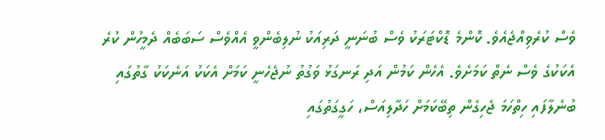ވެސް ކުރެވިއްޖެއެވެ. ކޮންމެ ޑޮކްޓަރަކު ވެސް ބުނަނީ ދަރިއަކު ނުލިބެންވީ އެއްވެސް ސަބަބެއް ދެމީހުން ކުރެ އެކަކުގެ ވެސް ނެތް ކަމަށެވެ. އެހެން ކަމުން އަދި ރަނގަޅު ވަގުތު ނުޖެހެނީ ކަމަށް އެކަކު އަނެކަކު ގާތުގައި ބުނެލާފައި ހިތްހަމަ ޖެހިގެން ތިބޭކަމަށް ހަދާލިއަސް، ހަގީގަތުގައި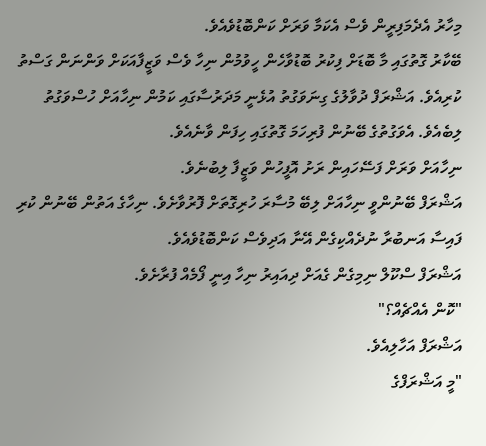މިހާރު އެދެމަފިރީން ވެސް އެކަމާ ވަރަށް ކަންބޮޑުވެއެވެ.
ބޭކާރު ގޮތުގައި މާ ބޮޑަށް ފިކުރު ބޮޑުވާހެން ހީވުމުން ނިހާ ވެސް ވަޒީފާއަކަށް ވަންނަން ގަސްތު ކުރިއެވެ. އަޝްރަފް ދުވާލުގެ ގިނަވަގުތު އުޅެނީ މަދަރުސާގައި ކަމުން ނިހާއަށް ހުސްވަގުތު ލިބެއެވެ. އެވަގުތުގެ ބޭނުން ފުރިހަމަ ގޮތުގައި ހިފަން ވާނެއެވެ.
ނިހާއަށް ވަރަށް ފަސޭހައިން ރަށު އޮފީހުން ވަޒީފާ ލިބުނެވެ.
އަޝްރަފް ބޭނުންވީ ނިހާއަށް ލިބޭ މުސާރަ ހުރިގޮތަށް ފޮރުވާށެވެ. ނިހާގެ އަތުން ބޭނުން ކުރި ފައިސާ އަނބުރާ ނުދެއްކިގެން އޭނާ އަދިވެސް ކަންބޮޑުވެއެވެ.
އަޝްރަފް ސްކޫލް ނިމިގެން ގެއަށް ދިއައިރު ނިހާ އިނީ ފޯމެއް ފުރާށެވެ.
"ކޮން އެއްޗެއް؟"
އަޝްރަފް އަހާލިއެވެ.
"މީ އަޝްރަފްގެ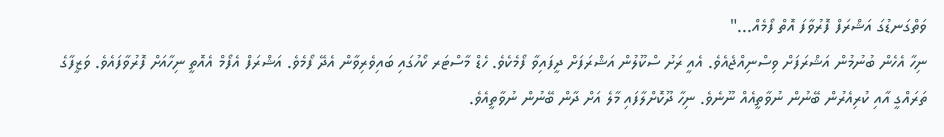ވަތްގަނޑުގަ އަޝްރަފް ފޮރުވާފަ އޮތް ފޯމެއް..."
ނިހާ އެހެން ބުނުމުން އަޝްރަފަށް ވިސްނިއްޖެއެވެ. އެއީ ރަށު ސްކޫލުން އަޝްރަފަށް ދީފައިވާ ފޯމެކެވެ. ހެޑް މާސްޓަރ ކޯހުގައި ބައިވެރިވާން އެދޭ ފޯމެވެ. އަޝްރަފް އެފޯމް އެއޮތީ ނިހާއަށް ފޮރުވާފައެވެ. ވަޒީފާގެ ތަރައްގީ އާއި ކުރިއެރުން ބޭނުން ނުވާތީއެއް ނޫނެވެ. ނިހާ ދޫކޮށްލާފައި މާލެ އަށް ދާން ބޭނުން ނުވާތީއެވެ.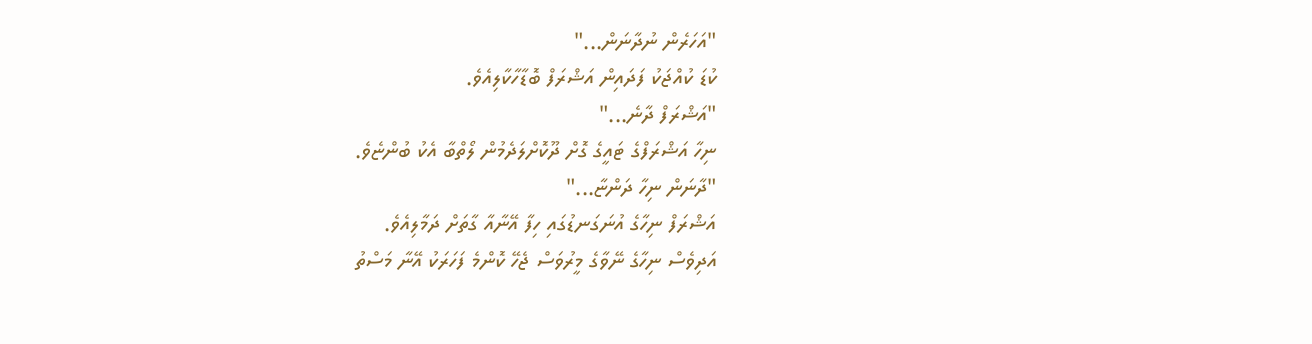"އަހަރެން ނުދާނަން..."
ކުޑަ ކުއްޖަކު ފަދައިން އަޝްރަފް ބޮޑާހާކާލިއެވެ.
"އަޝްރަފް ދާނެ..."
ނިހާ އަޝްރަފްގެ ޓައީގެ ގޮށް ދޫކޮށްލަދެމުން ލޯތްބާ އެކު ބުންޏެވެ.
"ދާނަން ނިހާ ދަންޏާ..."
އަޝްރަފް ނިހާގެ އުނަގަނޑުގައި ހިފާ އޭނާއާ ގާތަށް ދަމާލިއެވެ.
އަދިވެސް ނިހާގެ ނޭވާގެ މީރުވަސް ޖެހޭ ކޮންމެ ފަހަރަކު އޭނާ މަސްތު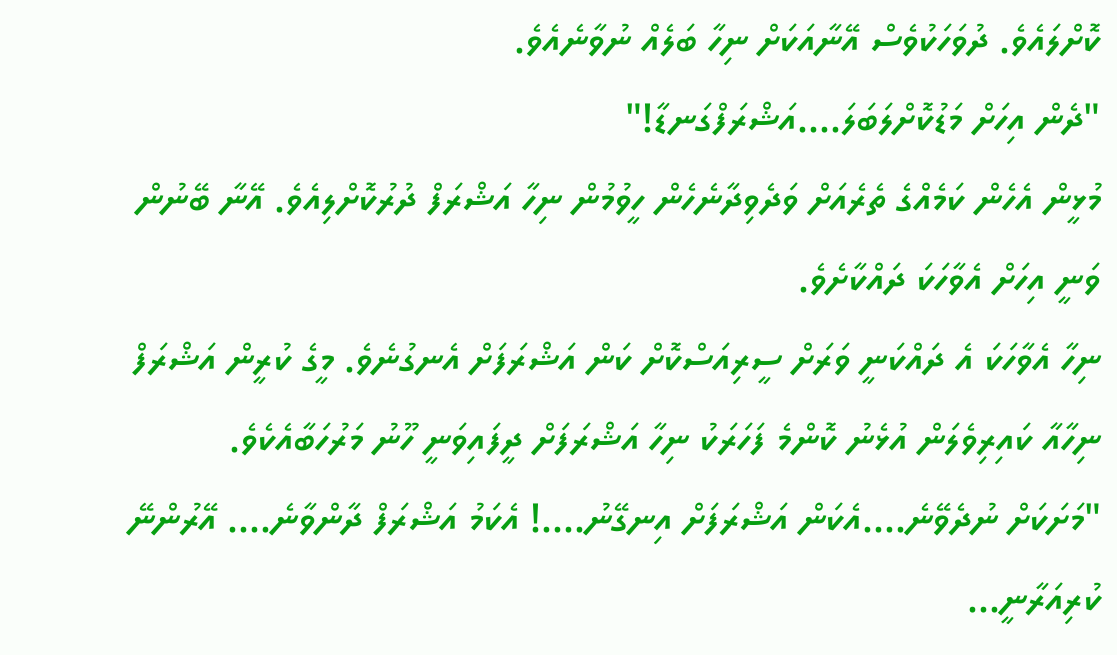ކޮށްލައެވެ. ދުވަހަކުވެސް އޭނާއަކަށް ނިހާ ބަލެއް ނުވާނެއެވެ.
"ދެން އިހަށް މަޑުކޮށްލަބަލަ....އަޝްރަފްގަނޑާ!"
މުޅީން އެހެން ކަމެއްގެ ތެރެއަށް ވަދެވިދާނެހެން ހީވުމުން ނިހާ އަޝްރަފް ދުރުކޮށްލިއެވެ. އޭނާ ބޭނުން ވަނީ އިހަށް އެވާހަކަ ދައްކާށެވެ.
ނިހާ އެވާހަކަ އެ ދައްކަނީ ވަރަށް ސީރިއަސްކޮށް ކަން އަޝްރަފަށް އެނގުނެވެ. މީގެ ކުރީން އަޝްރަފް ނިހާއާ ކައިރިވެލަން އުޅެނު ކޮންމެ ފަހަރަކު ނިހާ އަޝްރަފަށް ދީފައިވަނީ ހޫނު މަރުހަބާއެކެވެ.
"މަށަކަށް ނުދެވޭނެ....އެކަން އަޝްރަފަށް އިނގޭނު....! އެކަމު އަޝްރަފް ދާންވާނެ.... އޭރުންނޭ ކުރިއަރާނީ...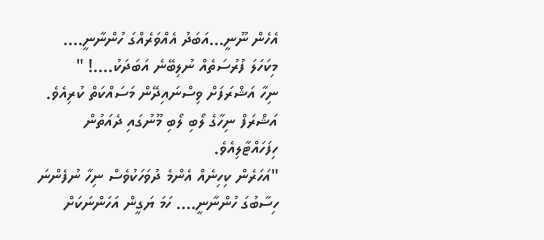އެހެން ނޫނީ...އަބަދު އެއްވަރެއްގަ ހުންނާނީ.... މިކަހަލަ ފުރުސަތެއް ނުލިބޭނެ އަބަދަކު....! "
ނިހާ އަޝްރަފަށް ވިސްނައިދޭން މަސައްކަތް ކުރިއެވެ.
އަޝްރަފް ނިހާގެ ލޯބި ލޯބި މޫނުގައި ދެއަތުން ހިފަހައްޓާލިއެވެ.
"އަހަރެން ކިހިނެއް އެންމެ ދުވަހަކުވެސް ނިހާ ނުފެންނަ ހިސާބުގަ ހުންނާނީ.... ހަމަ ޔަގީން އަހަންނަކަށް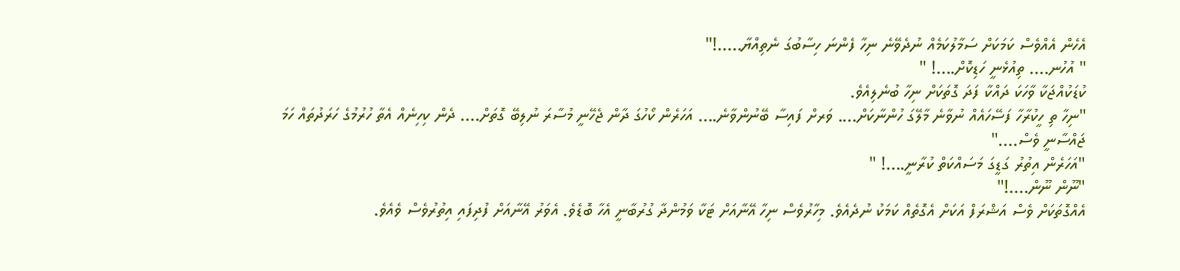އެހެން އެއްވެސް ކަމަކަށް ސަމާލުކަމެއް ނުދެވޭނެ ނިހާ ފެންނަ ހިސާބުގަ ނެތިއްޔާ.....!"
" އުހުނ.... ތިއުޅެނީ ހަޑިކޮށް....! "
ކުޑަކުއްޖަކާ ވާހަކަ ދައްކާ ފަދަ ގޮތަކަށް ނިހާ ބުނެލިއެވެ.
"ނިހާ ތި ހީކުރާހާ ފަސޭހައެއް ނުވާނެ މާލޭގަ ހުންނާކަށް.... ވަރށް ފައިސާ ބޭނުންވާނެ.... އަހަރެން ކޯހުގަ ދާން ޖެހޭނީ މުސާރަ ނުލިބޭ ގޮތަށް.... ދެން ކިހިނެއް އެތާ ހުރުމުގެ ހަރަދުތައް ހަމަ ޖައްސާނީ ވެސް...."
"އަހަރެން އިތުރު ގަޑީގަ މަސައްކަތް ކުރާނީ....! "
"ނޫން ނޫން....!"
އެއްގޮތަކަށް ވެސް އަޝްރަފް އަކަށް އެގޮތެއް ކަމަކު ނުދެއެވެ. މިހާރުވެސް ނިހާ އޭނާއަށް ޓަކާ ވަމުންދާ ގުރުބާނީ އެހާ ބޮޑެވެ. އެވަރު އޭނާއަށް ފުދިފައި އިތުރުވެސް ވެއެވެ.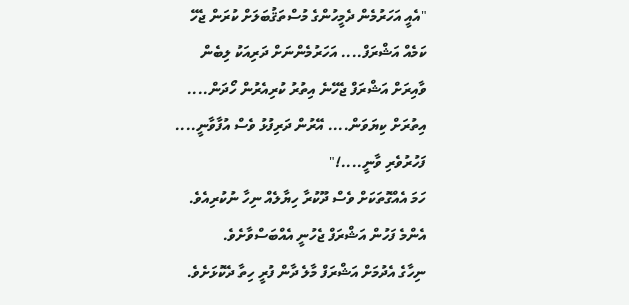"އެއީ އަހަރުމެން ދެމީހުންގެ މުސްތަޤުބަލަށް ކުރަން ޖެހޭ ކަމެއް އަޝްރަފް.... އަހަރުމެންނަށް ދަރިއަކު ލިބެން ވާއިރަށް އަޝްރަފް ޖެހޭނެ އިތުރު ކުރިއެރުން ހޯދަން.... އިތުރަށް ކިޔަވަން.... އޭރުން ދަރިފުޅު ވެސް އުފާވާނީ.... ފަހުރުވެރި ވާނީ....!"
ހަމަ އެއްގޮތަކަށް ވެސް ދޫކުރާ ހިޔާލެއް ނިހާ ނުކުރިއެވެ. އެންމެ ފަހުން އަޝްރަފް ޖެހުނީ އެއްބަސްވާށެވެ.
ނިހާގެ އެދުމަށް އަޝްރަފް މާލެ ދާން ފުރީ ހިތާ ދެކޮޅަށެވެ.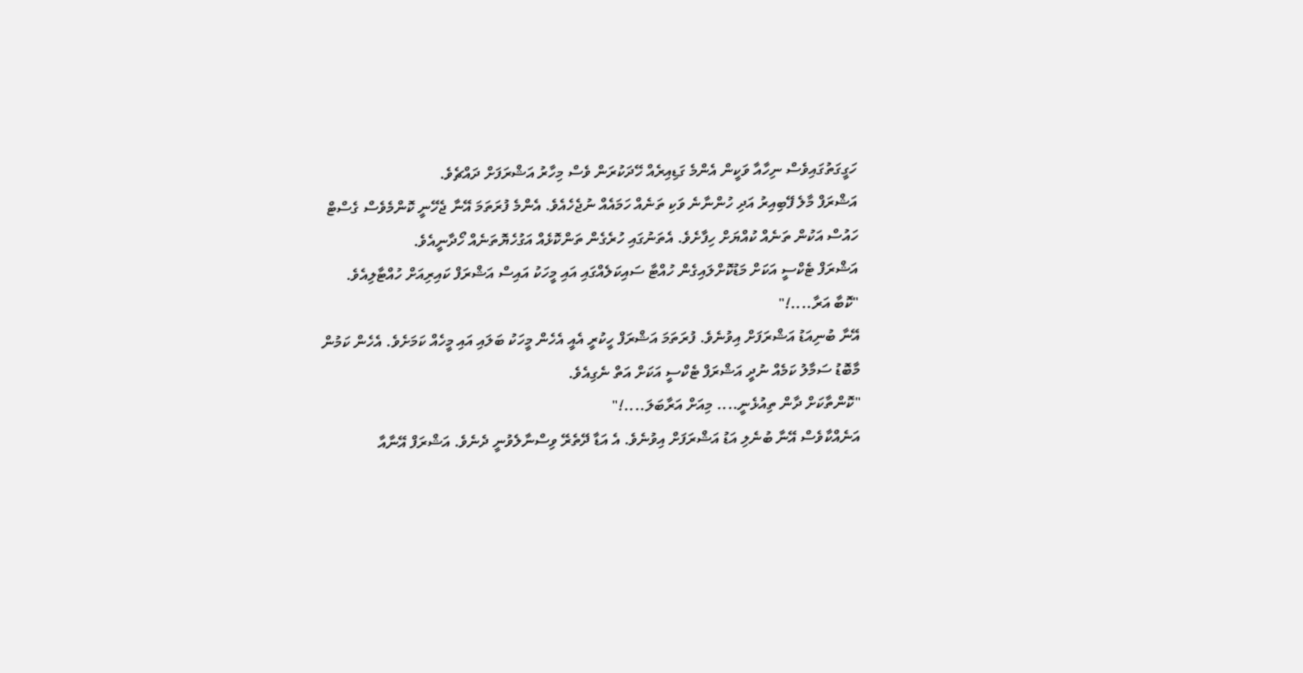ހަގީގަތުގައިވެސް ނިހާއާ ވަކީން އެންމެ ގަޑިއިރެއް ހޭދަކުރަން ވެސް މިހާރު އަޝްރަފަށް ދައްޗެވެ.
އަޝްރަފް މާލެ ފޭބިއިރު އަދި ހުންނާނެ ވަކި ތަނެއް ހަމައެއް ނުޖެހެއެވެ. އެންމެ ފުރަތަމަ އޭނާ ޖެހޭނީ ކޮންމެވެސް ގެސްޓް ހައުސް އަކުން ތަނެއް ކުއްޔަށް ހިފާށެވެ. އެތަނުގައި ހުރެގެން ތަންކޮޅެއް އަގުހެޔޮތަނެއް ހޯދާނީއެވެ.
އަޝްރަފް ޓެކްސީ އަކަށް މަޑުކޮށްލައިގެން ހުއްޓާ ސައިކަލެއްގައި އައި މީހަކު އައިސް އަޝްރަފް ކައިރިއަށް ހުއްޓާލިއެވެ.
"ކޮބާ އަރާ....!"
އޭނާ ބުނިއަޑު އަޝްރަފަށް އިވުނެވެ. ފުރަތަމަ އަޝްރަފް ހީކުރީ އެއީ އެހެން މީހަކު ބަލައި އައި މީހެއް ކަމަށެވެ. އެހެން ކަމުން މާބޮޑު ސަމާލު ކަމެއް ނުދީ އަޝްރަފް ޓެކްސީ އަކަށް އަތް ނެގިއެވެ.
"ކޮންތާކަށް ދާން ތިއުޅެނީ.... މިއަށް އަރާބަލަ....!"
އަނެއްކާވެސް އޭނާ ބުނެލި އަޑު އަޝްރަފަށް އިވުނެވެ. އެ އަޑާ ދޭތެރޭ ވިސްނާލެވުނީ ދެނެވެ. އަޝްރަފް އޭނާއާ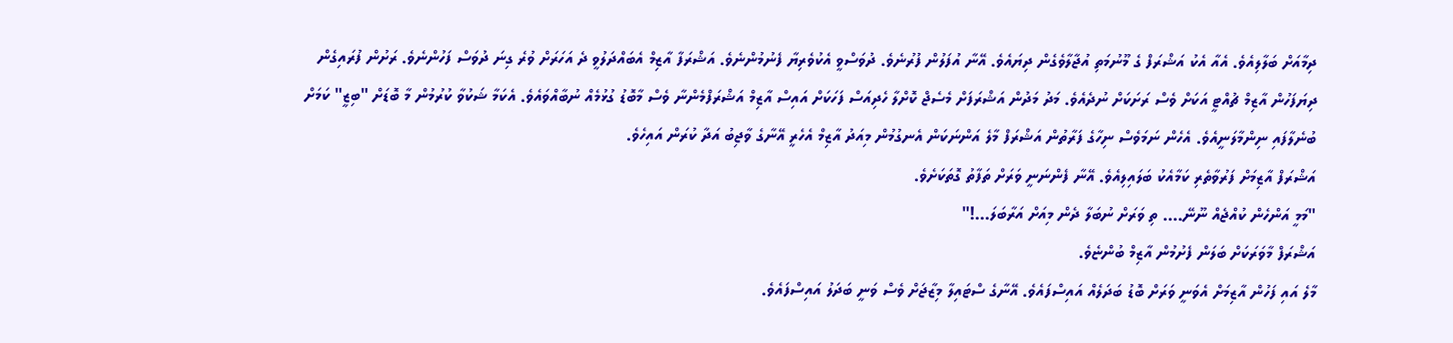ދިމާއަށް ބަލާލިއެވެ. އެއާ އެކު އަޝްރަފް ގެ މޫނުމަތި އުޖާލާވެގެން ދިޔައެވެ. އޭނާ އުފަލުން ފުރުނެވެ. ދުވަސްވީ އެކުވެރިޔާ ފެނުމުންނެވެ. އަޝްރަފާ އާޒިމް އެބައްދަލުވީ ދެ އަހަރަށް ވުރެ ގިނަ ދުވަސް ފަހުންނެވެ. ރަށުން ފުރައިގެން ދިޔަފަހުން އާޒިމް ޗުއްޓީ އަކަށް ވެސް ރަށަކަށް ނުދެއެވެ. މަދު މަދުން އަޝްރަފަށް މެސެޖް ކޮށްލާ ހެދިއަސް ފަހަކަށް އައިސް އާޒިމް އަޝްރަފްމެންނާ ވެސް މާބޮޑު ގުޅުމެއް ނުބާއްވައެވެ. އެކަމާ ޝަކުވާ ކުރުމުން މާ ބޮޑަށް "ބިޒީ" ކަމަށް ބުނެލާފައި ނިންމާލަނީއެވެ. އެހެން ނަމަވެސް ނިހާގެ ފަރާތުން އަޝްރަފް މާލެ އަންނަކަން އެނގުމުން މިއަދު އާޒިމް އެހެރީ އޭނާގެ ވާޖިބު އަދާ ކުރަން އައިހެވެ.
އަޝްރަފް އާޒިމަށް ފަރުވާތެރި ކަމާއެކު ބަލައިލިއެވެ. އޭނާ ފެންނަނީ ވަރަށް ތަފާތު ގޮތަކަށެވެ.
"މަމީ އަންހެން ކުއްޖެއް ނޫނޭ.... ތި ވަރަށް ނުބަލާ ދެން މިއަށް އަރާބަލަ...!"
އަޝްރަފް މާވަރަކަށް ބަލަން ފެށުމުން އާޒިމް ބުންޏެވެ.
މާލެ އައި ފަހުން އާޒިމަށް އެވަނީ ވަރަށް ބޮޑު ބަދަލެއް އައިސްފައެވެ. އޭނާގެ ސްޓައިލާ މިޒާޖަށް ވެސް ވަނީ ބަދަލު އައިސްފައެވެ.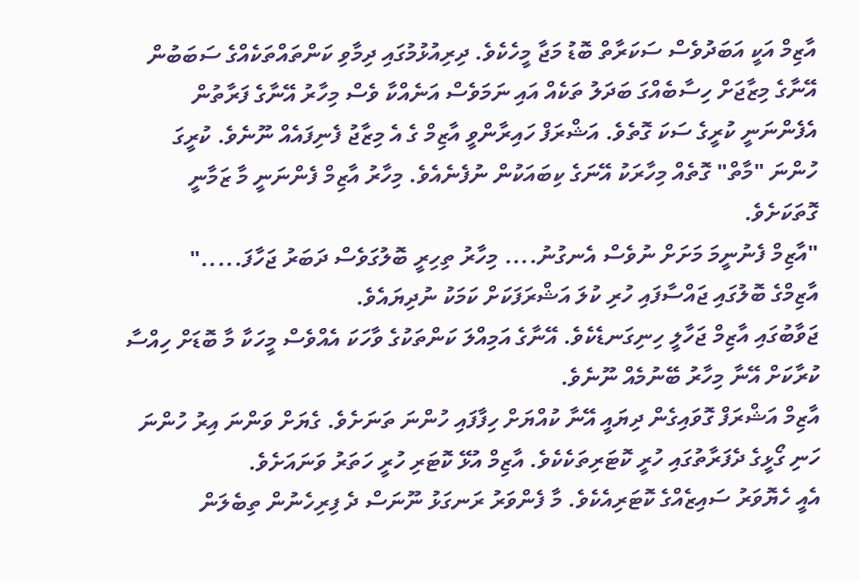އާޒިމް އަކީ އަބަދުވެސް ސަކަރާތް ބޮޑު މަޖާ މީހެކެވެ. ދިރިއުޅުމުގައި ދިމާވި ކަންތައްތަކެއްގެ ސަބަބުން އޭނާގެ މިޒާޖަށް ހިސާބެއްގަ ބަދަލު ތަކެއް އައި ނަމަވެސް އަނެއްކާ ވެސް މިހާރު އޭނާގެ ފަރާތުން އެފެންނަނީ ކުރީގެ ސަކަ ގޮތެވެ. އަޝްރަފް ހައިރާންވީ އާޒިމް ގެ އެ މިޒާޖު ފެނިފައެއް ނޫނެވެ. ކުރީގަ ހުންނަ "މާތް" ގޮތެއް މިހާރަކު އޭނަގެ ކިބައަކުން ނުފެނެއެވެ. މިހާރު އާޒިމް ފެންނަނީ މާ ޒަމާނީ ގޮތަކަށެވެ.
"އާޒިމް ފެނުނީމަ މަށަށް ނުވެސް އެނގުނު.... މިހާރު ތިހިރީ ބޮލުގަވެސް ދަބަރު ޖަހާފަ....."
އާޒިމްގެ ބޮލުގައި ޖައްސާފައި ހުރި ކުލަ އަޝްރަފަކަށް ކަމަކު ނުދިޔައެވެ.
ޖަވާބުގައި އާޒިމް ޖަހާލީ ހިނިގަނޑެކެވެ. އޭނާގެ އަމިއްލަ ކަންތަކުގެ ވާހަކަ އެއްވެސް މީހަކާ މާ ބޮޑަށް ހިއްސާ ކުރާކަށް އޭނާ މިހާރު ބޭނުމެއް ނޫނެވެ.
އާޒިމް އަޝްރަފް ގޮވައިގެން ދިޔައީ އޭނާ ކުއްޔަށް ހިފާފައި ހުންނަ ތަނަށެވެ. ގެޔަށް ވަންނަ އިރު ހުންނަ ހަނި ގޯޅީގެ ދެފަރާތުގައި ހުރީ ކޮޓަރިތަކެކެވެ. އާޒިމް އުޅޭ ކޮޓަރި ހުރީ ހަތަރު ވަނައަށެވެ.
އެއީ ހެޔޮވަރު ސައިޒެއްގެ ކޮޓަރިއެކެވެ. މާ ފެންވަރު ރަނގަޅު ނޫނަސް ދެ ފިރިހެނުން ތިބެލަން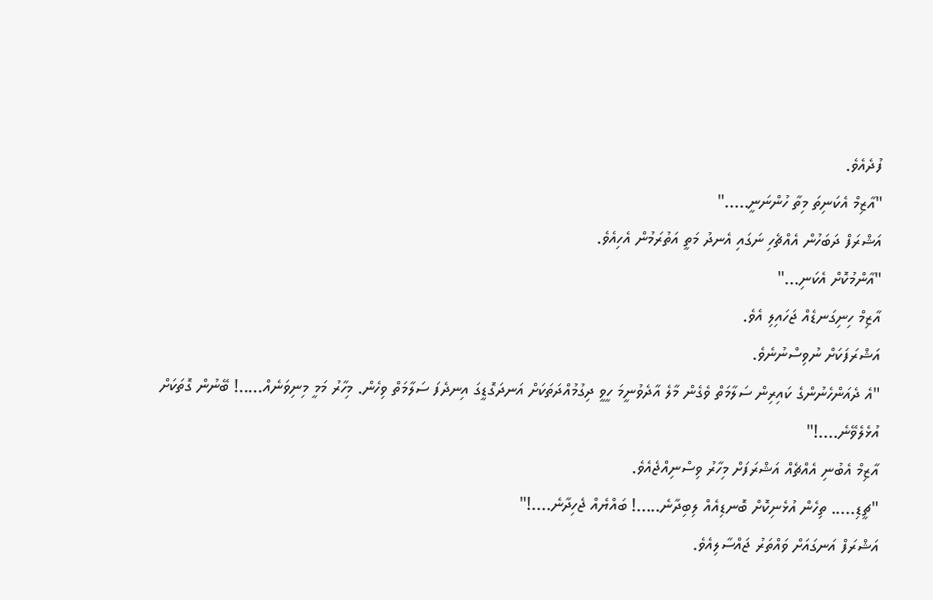ފުދެއެވެ.
"އާޒިމް އެކަނިތަ މިތާ ހުންނަނީ....."
އަޝްރަފް ދަބަހުން އެއްޗެހި ނަގައި އެނދު މަތީ އަތުރަމުން އެހިއެވެ.
"އާންމުކޮށް އެކަނި..."
އާޒިމް ހިނިގަނޑެއް ޖަހައިލި އެވެ.
އަޝްރަފަކަށް ނުވިސްނުނެވެ.
"އެ ދެއަންހެނުންގެ ކައިރިން ސަލާމަތް ވެގެން މާލެ އާދެވުނީމަ ހީވީ ދިގުމުއްދަތަކަށް އަނދަގޮޑީގަ އިނދެފަ ސަލާމަތް ވިހެން. މިހާރު މަމީ މިނިވަނެއް.....! ބޭނުން ގޮތަކަށް އުޅެލެވޭނެ....!"
އާޒިމް އެބުނި އެއްޗެއް އަޝްރަފަށް މިހާރު ވިސްނިއްޖެއެވެ.
"ޗީޑި..... ތިހެން އުޅެނިކޮށް ބޮނޑިއެއް ލިބިދާނެ.....! ބައްޔެއް ޖެހިދާނެ....!"
އަޝްރަފް އަނގައަށް ވައްތަރު ޖައްސާލިއެވެ.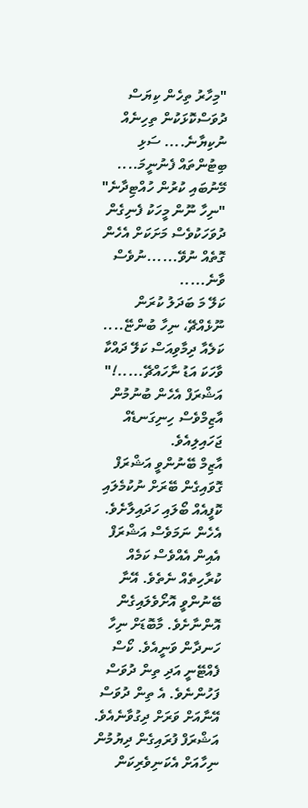"މިހާރު ތިހެން ކިޔަސް ދުވަސްކޮޅަކުން ތިހިނެއް ނުކިޔާނެ.... ސަޅި ބިޓުންތައް ފެނުނީމަ.... މޭނުބައި ކުރުން ހުއްޓިދާނެ"
"ނިހާ ނޫން މީހަކު ފެނިގެން ދުވަހަކުވެސް މަށަކަށް އެހެން ގޮތެއް ނުވޭ......ނުވެސް ވާނެ.....
ކަލޭ މަ ބަދަލު ކުރަން ނޫޅެއްޗޭ، ނިހާ ބުންޏޭ.... ކަލެއާ ދިމާވިއަސް ކަލޭ ދައްކާ ވާހަކަ އަޑު ނާހައްޗޭ.....!"
އަޝްރަފް އެހެން ބުނުމުން އާޒިމްވެސް ހިނިގަނޑެއް ޖަހައިލިއެވެ.
އާޒިމް ބޭނުންވީ އަޝްރަފް ގޮވައިގެން ބޭރަށް ނުކުމެލައި ކޮފީއެއް ބޯލައި ހަދައިލާށެވެ. އެހެން ނަމަވެސް އަޝްރަފް އެއިން އެއްވެސް ކަމެއް ކުރާހިތެއް ނެތެވެ. އޭނާ ބޭނުންވީ އޮށޯވެލައިގެން އޮންނާށެވެ. މާބޮޑަށް ނިހާ ހަނދާން ވަނީއެވެ. ކޯސް ފެއްޓޭނީ އަދި ތިން ދުވަސް ފަހުންނެވެ. އެ ތިން ދުވަސް އޭނާއަށް ވަރަށް ދިގުވާނެއެވެ.
އަޝްރަފް ފުރައިގެން ދިޔުމުން ނިހާއަށް އެކަނިވެރިކަން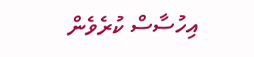އިހުސާސް ކުރެވެން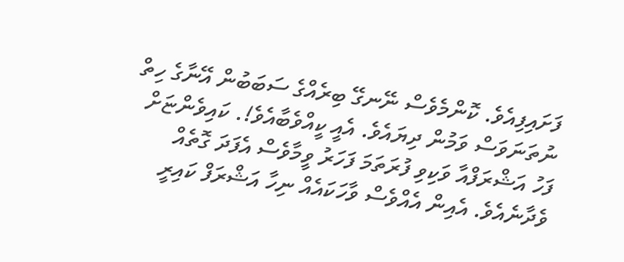ފަށައިފިއެވެ. ކޮންމެވެސް ނޭނގޭ ބިރެއްގެ ސަބަބުން އޭނާގެ ހިތް ނުތަނަވަސް ވަމުން ދިޔައެވެ. އެއީ ކީއްވެބާއެވެ!. ކައިވެންޏަށް ފަހު އަޝްރަފްއާ ވަކިވި ފުރަތަމަ ފަހަރު ވީމާވެސް އެފަދަ ގޮތެއް ވެދާނެއެވެ. އެއިން އެއްވެސް ވާހަކައެއް ނިހާ އަޝްރަފް ކައިރީ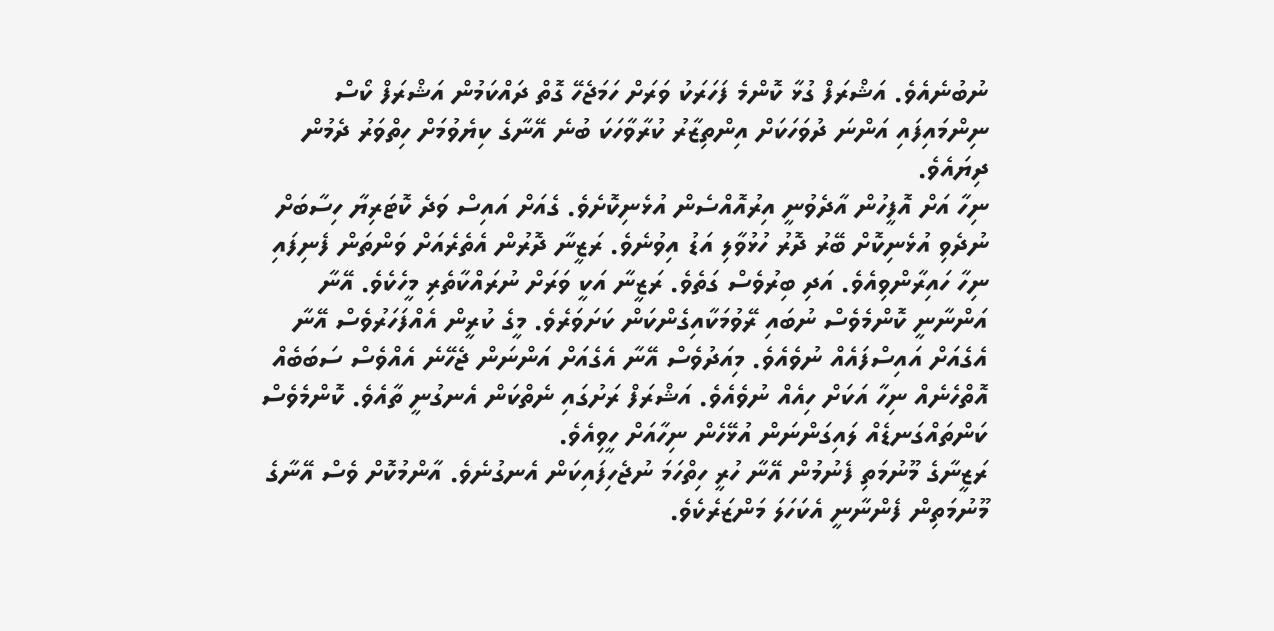ނުބުނެއެވެ. އަޝްރަފް ގުޅާ ކޮންމެ ފަހަރަކު ވަރަށް ހަމަޖެހޭ ގޮތް ދައްކަމުން އަޝްރަފް ކޯސް ނިންމައިފައި އަންނަ ދުވަހަކަށް އިންތިޒާރު ކުރާވާހަކަ ބުނެ އޭނާގެ ކިޔެވުމަށް ހިތްވަރު ދެމުން ދިޔައެވެ.
ނިހާ އަށް އޮފީހުން އާދެވުނީ އިރުއޮއްސެން އުޅެނިކޮށެވެ. ގެއަށް އައިސް ވަދެ ކޮޓަރިޔާ ހިސާބަށް ނުދެވި އުޅެނިކޮށް ބޭރު ދޮރު ހުޅުވާލި އަޑު އިވުނެވެ. ރަޒީނާ ދޮރުން އެތެރެއަށް ވަންތަން ފެނިފައި ނިހާ ހައިރާންވިއެވެ. އަދި ބިރުވެސް ގަތެވެ. ރަޒީނާ އަކީ ވަރަށް ނުރައްކާތެރި މީހެކެވެ. އޭނާ އަންނާނީ ކޮންމެވެސް ނުބައި ރޭވުމަކާއިގެންކަން ކަށަވަރެވެ. މީގެ ކުރީން އެއްފަހަރުވެސް އޭނާ އެގެއަށް އައިސްފައެއް ނުވެއެވެ. މިއަދުވެސް އޭނާ އެގެއަށް އަންނަން ޖެހޭނެ އެއްވެސް ސަބަބެއް އޮތްހެނެއް ނިހާ އަކަށް ހިއެއް ނުވެއެވެ. އަޝްރަފް ރަށުގައި ނެތްކަން އެނގުނީ ތާއެވެ. ކޮންމެވެސް ކަންތައްގަނޑެއް ލައިގަންނަން އުޅޭހެން ނިހާއަށް ހީވިއެވެ.
ރަޒީނާގެ މޫނުމަތި ފެނުމުން އޭނާ ހުރީ ހިތްހަމަ ނުޖެހިފައިކަން އެނގުނެވެ. އާންމުކޮށް ވެސް އޭނާގެ މޫނުމަތިން ފެންނާނީ އެކަހަލަ މަންޒަރެކެވެ.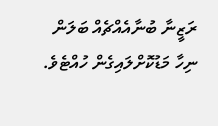ރަޒީނާ ބުނާއެއްޗެއް ބަލަން ނިހާ މަޑުކޮށްލައިގެން ހުއްޓެވެ.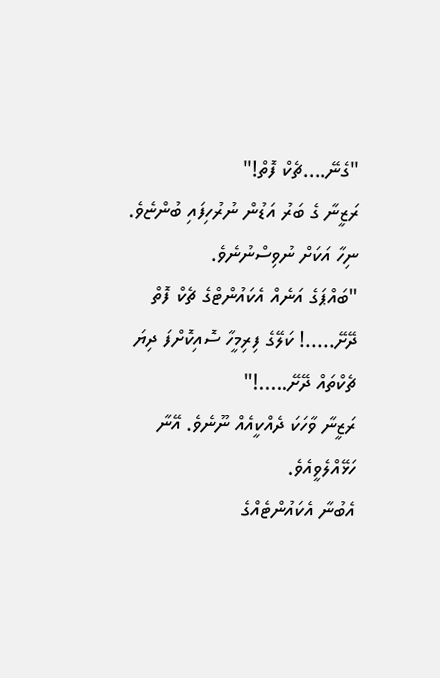"ގެނޭ....ޗެކް ފޮތް!"
ރަޒީނާ ގެ ބަރު އަޑުން ނުރުހިފައި ބުންޏެވެ.
ނިހާ އަކަށް ނުވިސްނުނެވެ.
"ބައްޕަގެ އަނެއް އެކައުންޓްގެ ޗެކް ފޮތް ދޭށޭ.....! ކަލޭގެ ފިރިމީހާ ސޮއިކޮށްފަ ދިޔަ ޗެކްތައް ދޭށޭ.....!"
ރަޒީނާ ވާހަކަ ދެއްކީއެއް ނޫނެވެ. އޭނާ ހަޅޭއްލެވީއެވެ.
އެބުނާ އެކައުންޓެއްގެ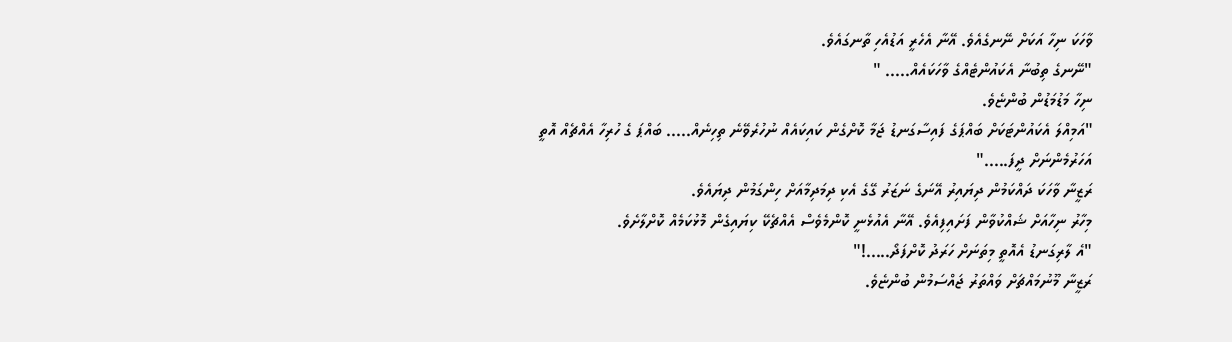ވާހަކަ ނިހާ އަކަށް ނޭނގެއެވެ. އޭނާ އެހެރީ އަޑުއެހި ތާނގައެވެ.
"ނޭނގެ ތިބުނާ އެކައުންޓެއްގެ ވާހަކައެއް..... "
ނިހާ މަޑުމަޑުން ބުންޏެވެ.
"އަމިއްލަ އެކައުންޓަކަށް ބައްޕަގެ ފައިސާގަނޑު ޖަމާ ކޮށްގެން ކައިކައެއް ނުހުރެވޭނެ ތިހިނެއް..... ބައްޕަ ގެ ހުރިހާ އެއްޗެއް އޮތީ އަހަރުމެންނަށް ދީފަ....."
ރަޒީނާ ވާހަކަ ދައްކަމުން ދިޔައިރު އޭނަގެ ނަޒަރު ގޭގެ އެކި ދިމަދިމާއަށް ހިންގަމުން ދިޔައެވެ.
މިހާރު ނިހާއަށް ޝައްކުވާން ފަށައިފިއެވެ. އޭނާ އެއުޅެނީ ކޮންމެވެސް އެއްޗެކޭ ކިޔައިގެން މޮޅުކަމެއް ކޮށްލާށެވެ.
"އެ ލާރިގަނޑު އެއޮތީ މިތަނަށް ހަރަދު ކޮށްފަދޯ.....!"
ރަޒީނާ މޫނުމައްޗަށް ވައްތަރު ޖައްސަމުން ބުންޏެވެ.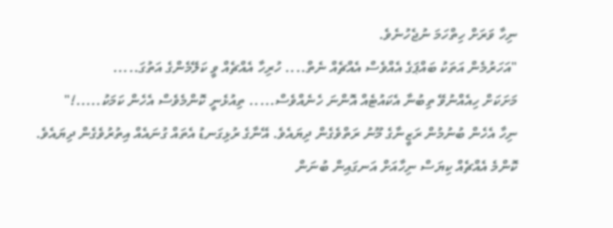ނިހާ ވަރަށް ހިތްހަމަ ނުޖެހުނެވެ.
"އަހަރުމެން އަތަކު ބައްޕަގެ އެއްވެސް އެއްޗެއް ނެތް.... ހުރިހާ އެއްޗެއް ވީ ކަލޭމެންގެ އަތުގަ.....
މަށަކަށް ހިއެއްނުވޭ ތިބުނާ އެކައުޓެއް އޮންނަ ހެނެއްވެސް..... ތިއުޅެނީ ކޮންމެވެސް އެހެން ކަމަކު.....!"
ނިހާ އެހެން ބުނުމުން ރަޒީނާގެ މޫނު ރަތްވެގެން ދިޔައެވެ. އޭނާގެ ރުޅިގަނޑު އެތައް ގުނައެއް އިތުރުވެގެން ދިޔައެވެ. ކޮންމެ އެއްޗެއް ކިޔަސް ނިހާއަށް އަނގައިން ބުނަން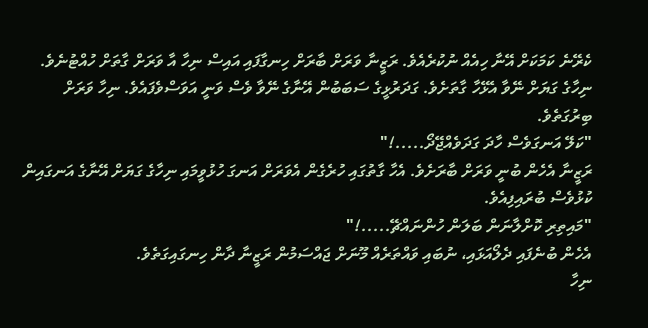ކެރޭނެ ކަމަކަށް އޭނާ ހިއެއް ނުކުރެއެވެ. ރަޒީނާ ވަރަށް ބާރަށް ހިނގާފައި އައިސް ނިހާ އާ ވަރަށް ގާތަށް ހުއްޓުނެވެ. ނިހާގެ ގަޔަށް ނޭވާ އެޅޭހާ ގާތަށެވެ. ގަދަރުޅީގެ ސަބަބުން އޭނާގެ ނޭވާ ވެސް ވަނީ އަވަސްވެފައެވެ. ނިހާ ވަރަށް ބިރުގަތެވެ.
"ކަލޭ އަނގަވެސް ހާދަ ގަދަވެއްޖޭދޯ.....!"
ރަޒީނާ އެހެން ބުނީ ވަރަށް ބާރަށެވެ. އެހާ ގާތުގައި ހުރެގެން އެވަރަށް އަނގަ ހުޅުވީމައި ނިހާގެ ގަޔަށް އޭނާގެ އަނގައިން ކުޅުވެސް ބުރައިފިއެވެ.
"މައިތިރި ކޮށްލާނަން ބަލަން ހުންނައްޗޭ.....!"
އެހެން ބުނެފައި ދެލޯއަޅައި، ނުބައި ވައްތަރެއް މޫނަށް ޖައްސަމުން ރަޒީނާ ދާން ހިނގައިގަތެވެ.
ނިހާ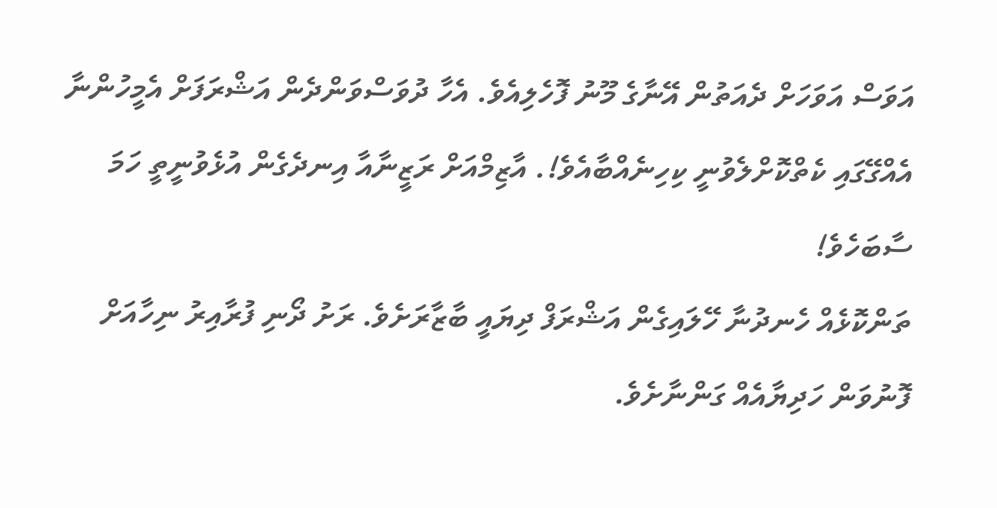އަވަސް އަވަހަށް ދެއަތުން އޭނާގެ މޫނު ފޮހެލިއެވެ. އެހާ ދުވަސްވަންދެން އަޝްރަފަށް އެމީހުންނާ އެއްގޭގައި ކެތްކޮށްލެވުނީ ކިހިނެއްބާއެވެ!. އާޒިމްއަށް ރަޒީނާއާ އިނދެގެން އުޅެވުނީތީ ހަމަ ސާބަހެވެ!
ތަންކޮޅެއް ހެނދުނާ ހޭލައިގެން އަޝްރަފް ދިޔައީ ބާޒާރަށެވެ. ރަށު ދޯނި ފުރާއިރު ނިހާއަށް ފޮނުވަން ހަދިޔާއެއް ގަންނާށެވެ.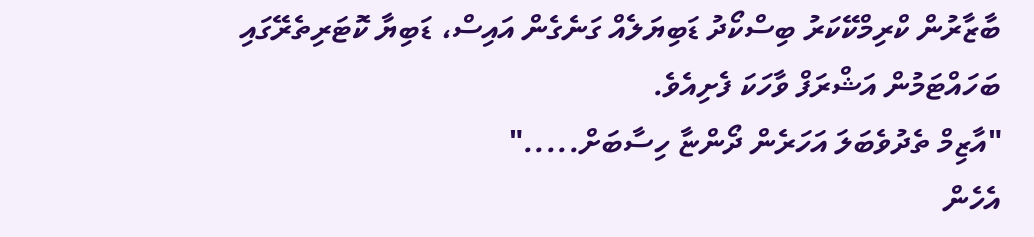ބާޒާރުން ކްރިމްކޭކަރު ބިސްކޯދު ޑަބިޔަލެއް ގަނެގެން އައިސް، ޑަބިޔާ ކޮޓަރިތެރޭގައި ބަހައްޓަމުން އަޝްރަފް ވާހަކަ ފެށިއެވެ.
"އާޒިމް ތެދުވެބަލަ އަހަރެން ދޯންޏާ ހިސާބަށް....."
އެހެން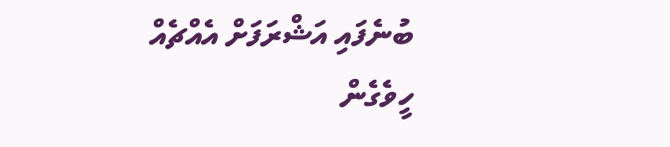ބުނެފައި އަޝްރަފަށް އެއްޗެއް ހީވެގެން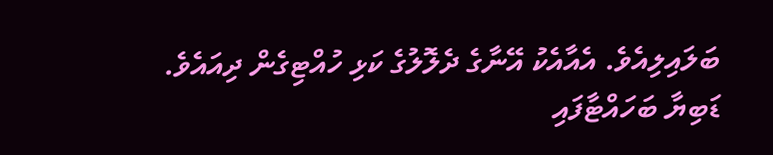ބަލައިލިއެވެ. އެއާއެކު އޭނާގެ ދެލޮލުގެ ކަޅި ހުއްޓިގެން ދިއައެވެ.
ޑަބިޔާ ބަހައްޓާފައި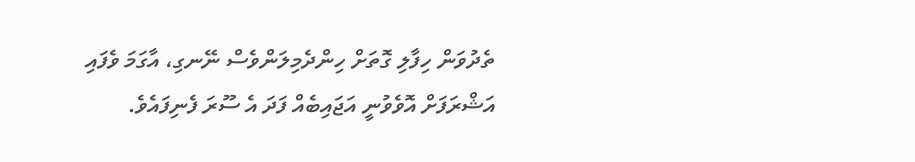ތެދުވަން ހިފާލި ގޮތަށް ހިންދެމިލަންވެސް ނޭނގި، އާގަމަ ވެފައި އަޝްރަފަށް އޮވެވުނީ އަޖައިބެއް ފަދަ އެ ސޫރަ ފެނިފައެވެ.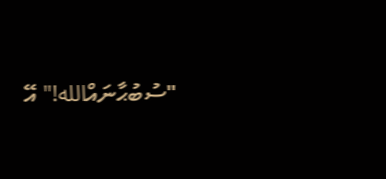"ސުބުޙާނައްالله!" އޭ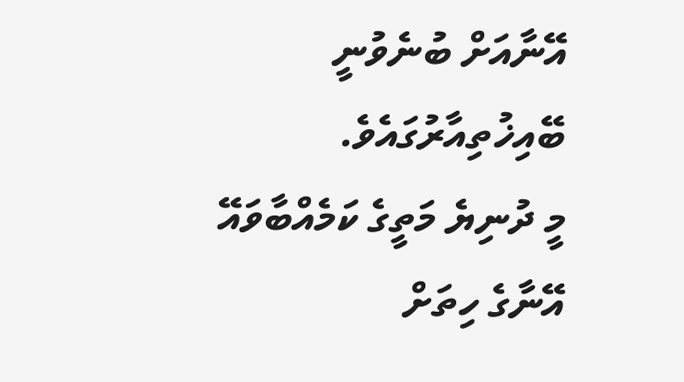އޭނާއަށް ބުނެވުނީ ބޭއިޚުތިއާރުގައެވެ.
މީ ދުނިޔެ މަތީގެ ކަމެއްބާވައޭ އޭނާގެ ހިތަށް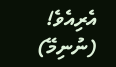އެރިއެވެ!
(ނުނިމޭ)